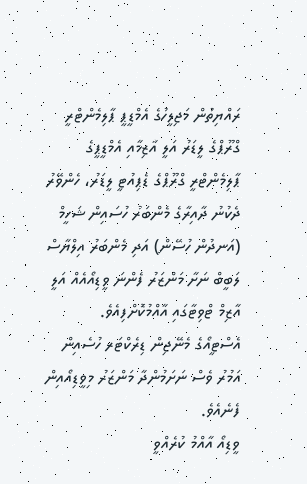ރައްޔިތުން މަޖިލީހުގެ އެމްޑީޕީ ޕާލިމެންޓްރީ ގްރޫޕްގެ ލީޑަރު އަލީ އާޒިމާއި އެމްޑީޕީގެ ޕާލިމެންޓްރީ ގްރޫޕްގެ ޑެޕިއުޓީ ލީޑަރު، ހެންވޭރު ދެކުނު ދާއިރާގެ މެންބަރު ހުސައިން ޝަހީމް (އަނދުން ހުސޭން) އަދި މެންބަރު އިލްޔާސް ލަބީބް ނަށާ މަންޒަރު ފެންނަ ވީޑިއޯއެއް އަލީ އާޒިމް ޓްވިޓާގައި އާއްމުކޮށްފިއެވެ.
އެސްޓީއޯގެ މެނޭޖިން ޑިރެކްޓަރ ހުސެއިން އަމުރު ވެސް ނަށަމުންދާ މަންޒަރު މިވީޑިއޯއިން ފެނެއެވެ.
ވީޑިއޯ އާއްމު ކުރެއްވީ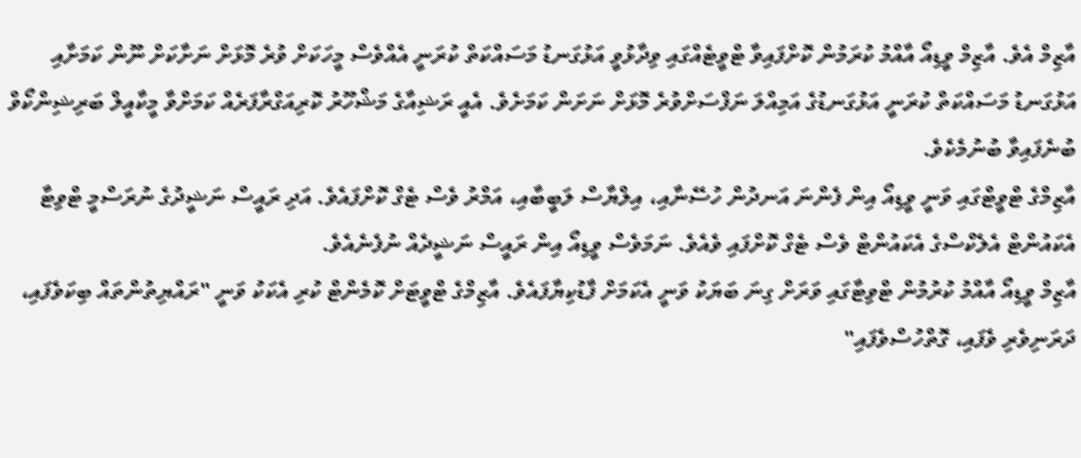އާޒިމް އެވެ. އާޒިމް ވީޑިއޯ އާއްމު ކުރަމުން ކޮށްފައިވާ ޓްވީޓެއްގައި ވިދާޅުވީ އަޅުގަނޑު މަސައްކަތް ކުރަނީ އެއްވެސް މީހަކަށް ވުރެ މޮޅަށް ނަށާކަށް ނޫން ކަމަށާއި އަޅުގަނޑު މަސައްކަތް ކުރަނީ އަޅުގަނޑުގެ އަމިއްލަ ނަފްސަށްވުރެ މޮޅަށް ނަށަން ކަމަށެވެ. އެއީ ރަޝިއާގެ މަޝްހޫރު ކޮރިއަގްރާފަރެއް ކަމަށްވާ މީކާއީލް ބަރިޝިންކޯވް ބުނެފައިވާ ބުނުމެކެވެ.
އާޒިމްގެ ޓްވީޓްގައި ވަނީ ވީޑިއޯ އިން ފެންނަ އަނދުން ހުސޭނާއި، އިލްޔާސް ލަބީބާއި، އަމްރު ވެސް ޓެގް ކޮށްފައެވެ. އަދި ރައީސް ނަޝީދުގެ ނުރަސްމީ ޓްވިޓާ އެކައުންޓް އެލެކްސްގެ އެކައުންޓް ވެސް ޓެގް ކޮށްފައި ވެއެވެ. ނަމަވެސް ވީޑިއޯ އިން ރައީސް ނަޝީދެއް ނުފެނެއެވެ.
އާޒިމް ވީޑިއޯ އާއްމު ކުރުމުން ޓްވިޓާގައި ވަރަށް ގިނަ ބަޔަކު ވަނީ އެކަމަށް ފާޑުކިޔާފައެވެ. އާޒިމްގެ ޓްވީޓަށް ކޮމެންޓް ކުރި އެކަކު ވަނީ "ރައްޔިތުންތައް ބިކަވެފައި، ދަރަނިވެރި ވެފައި، ގޮތްހުސްވެފައި"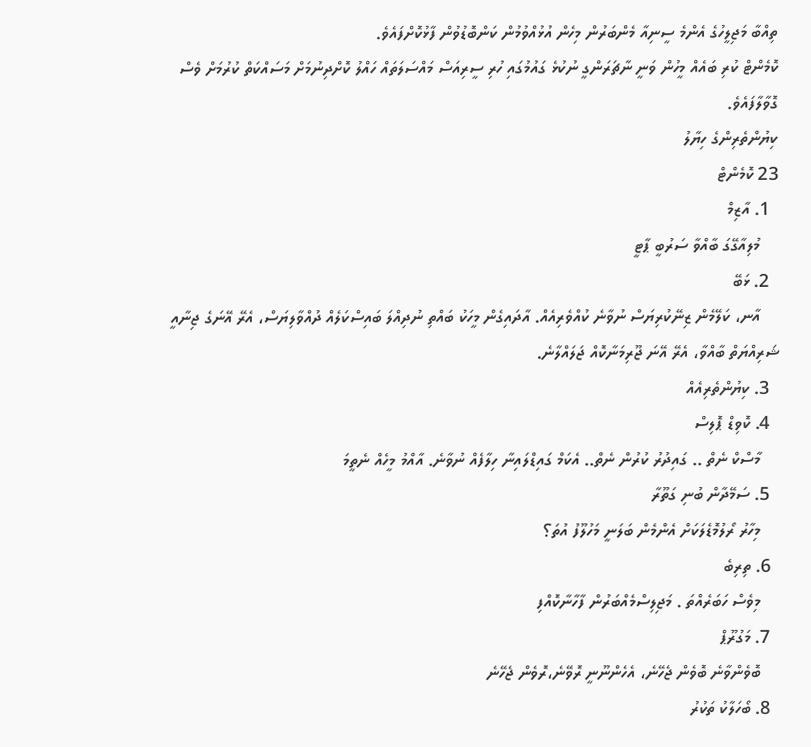ތިއްބާ މަޖިލީހުގެ އެންމެ ސީނިއާ މެންބަރުން މިހެން އުޅުއްވުމުން ކަންބޮޑުވުން ފާޅުކޮށްފައެވެ.
ކޮމެންޓް ކުރި ބައެއް މީހުން ވަނީ ނާޗަރަންގީ ނުކުޅެ ގައުމުގައި ހުރި ސީރިއަސް މައްސަލަތައް ހައްލު ކޮށްދިނުމަށް މަސައްކަތް ކުރުމަށް ވެސް ގޮވާލާފައެވެ.
ކިޔުންތެރިންގެ ހިޔާލު
23 ކޮމެންޓް
  1. އާޒިމް
    މުލިއާގޭގަ ބާއްވާ ސަރުބީ ޕާޓީ
  2. ޅަބޭ
    އާނ، ކަލޭމެން ޒިނޭކުރިޔަސް ނުވާނެ ކުއްވެރިއެއް. އާދައިގެން މީހަކު ބައްތި ނުދިއްލަ ބައިސްކަލެއް ދުއްވާލިޔަސް، އެރޭ އޭނަގެ ޖިނާއީ ޝަރިއްޔަތް ބާއްވާ، އެރޭ އޭނަ ޖޫރިމަނާކޮއް ޖަލައްލާނެ.
  3. ކިޔުންތެރިއެއް
  4. ކޮވިޑް ޕޮލިސް
    މާސްކް ނެތް .. ގައިދުރު ކުރުން ނެތް.. އެކަމް ގައިޑްލައިނާ ހިލާފެއް ނުވާނެ. އާއްމު މީހެއް ނެތީމަ
  5. ސަމޭދާން ބުނި ގަތޫރާ
    މިހާރު ރޯލުމޮޑެލަކަށް އެންމެން ބަލަނީ މަހުލޫފު އުތަ؟
  6. ތިރިބެ
    މިވެސް ހަބަރެއްތަ . މަޖިލިސްމެއްބަރުން ފާހާނާކޮއްފި
  7. މަގުރޫޕް
    ބޮވެންވާނެ ބޮވެން ޖެހޭނެ، އެހެންނޫނީ ރޮވޭނެ،ރޮވެން ޖެހޭނެ
  8. ބޯހަލާކު ތަކުރު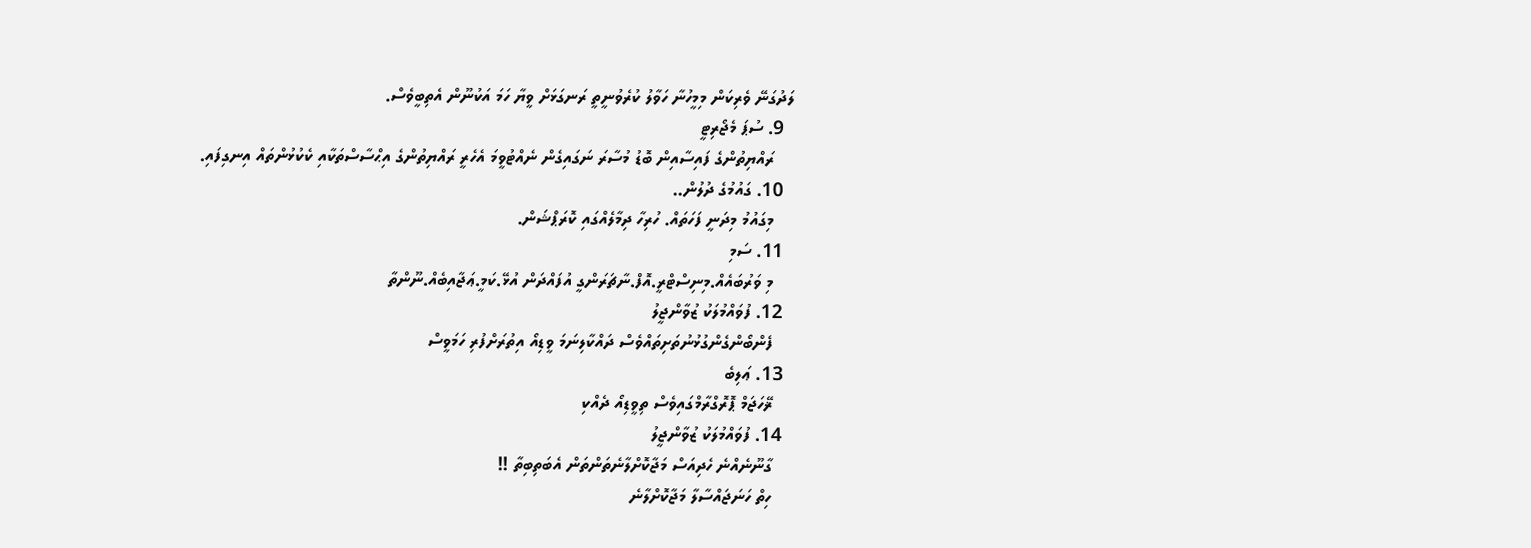ލަދުގަނޭ ވެރިކަން މިމީހުނާ ހަވާލު ކުރެވުނީތީ ރަނގަޅަށް ވީޔާ ހަމަ އަކުނޫން އެތިބީވެސް.
  9. ސުޕަ މެޖޯރިޓީ
    ރައްޔިތުންގެ ފައިސާއިން ބޮޑު މުސާރަ ނަގައިގެން ނެއްޓުވީމަ އެހެރީ ރައްޔިތުންގެ އިޙްސާސްތަކާއި ކެކުޅުންތައް އިނގިފައި.
  10. ގައުމުގެ ދުލުން..
    މިގައުމު މިދަނީ ފަހަތައް. ހުރިހާ ދިމާލެއްގައި ކޮރަޕްޝަން.
  11. ސަމި
    މި ވަރުބައެއް.މިނިސްޓްރީ.އޮފް.ނާޗަރަންގީ އުފައްދަން އުޅޭ.ކަމީ.ޢަޖާއިބެއް.ނޫންތާ
  12. ފުވައްމުލަކު ޒުވާންޖީލު
    ފެންބޯންގެންގުޅުނުތަށިތައްވެސް ދައްކާލިނަމަ ވީޑިއޯ އިތުރަށްފުރި ހަމަވީސް
  13. ޢަލިބެ
    ޜޭހަޖަމް ޕޮރޮގްރާމްގައިވެސް ތިވީޑިއޯ ދެއްކި
  14. ފުވައްމުލަކު ޒުވާންޖީލު
    ގާނޫނެއްނެ ހެދިއަސް މަޖާކޮށްލާނެތަންތަން އެބަތިބިތާ !!
    ހިތް ހަނަޖައްސާލާ މަޖާކޮށްލާނެ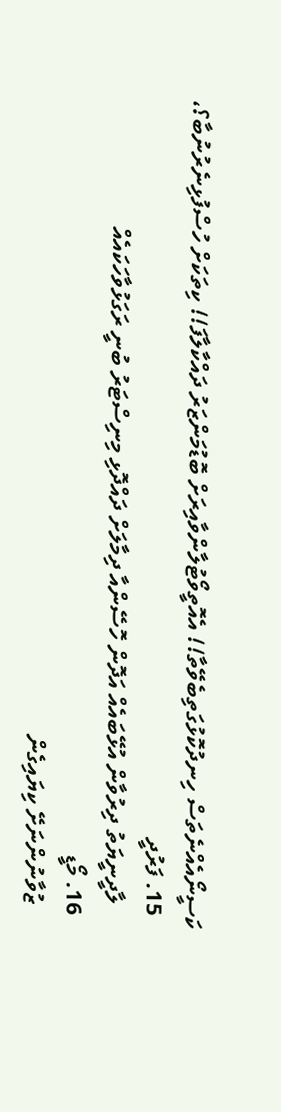ކަސީނޯއެއްނެތަސް ހިނދުކޮޅުގަތިބެވޭތާ!! އެއޮތީވޯޓުލާންވާއިރަށް ބޮޑުމަންޒަރު ދައްކާލާފަ!! ކިތަކަށް ހުސްފުޅިނެރުނުބާ؟،
  15. ފަރުދީ
    ލާދީނީޔަތު ދިރުވާން އުޅޭބައެއް އަދޮން ހޮސޭންއާ ދިމާލަށް ދައްދޮޅި މިނިސްޓަރު ބުނީ ރަގަޅުވާހަކައެއް
  16. މޯޑީ
    ޒުވާނުންނަށޭ ކިޔައިގެން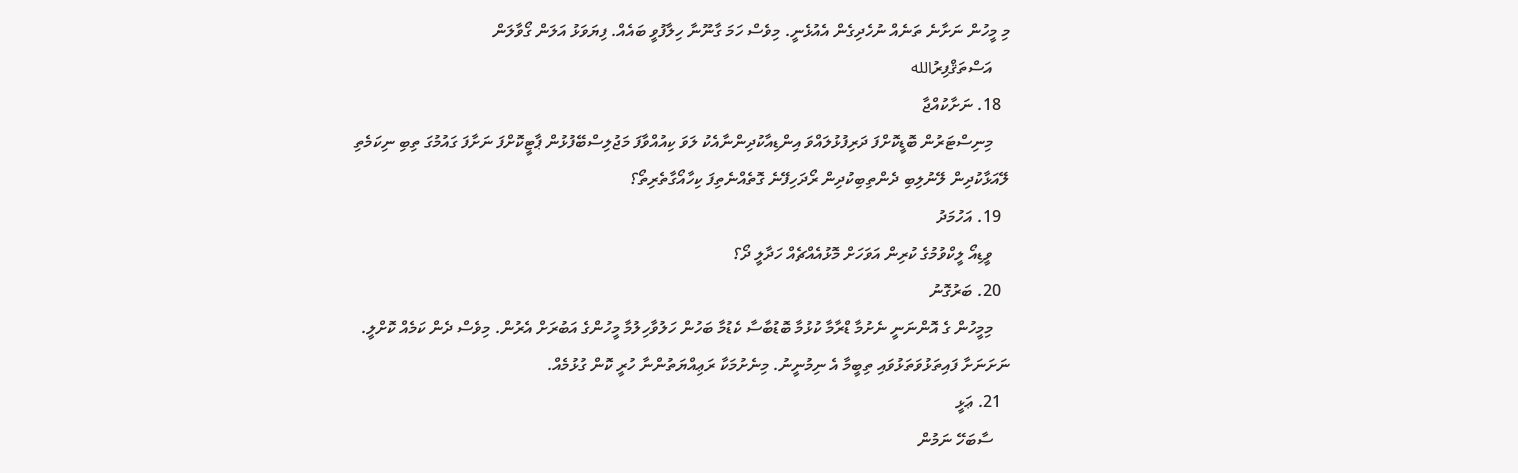މި މީހުން ނަށާނެ ތަނެއް ނުހެދިގެން އެއުޅެނީ. މިވެސް ހަމަ ގާނޫނާ ހިލާފުވީ ބައެއް. ފިޔަވަޅު އަލަން ގޯވާލަން
    އަސްތަޤްފިރުالله
  18. ނަށާކުއްޖާ
    މިނިސްޓަރުން ބޮޑީކޮށްފަ ދަރިފުޅުލައްވަ އިންޑިއާކުދިންނާއެކު ލަވަ ކިއުއްވާފަ މަޖުލިސްބޭފުޅުން ޕާޓީކޮށްފަ ނަށާފަ ގައުމުގަ ތިބި ނިކަމެތި ލޭއަޅާކުދިން ލޭނުލިބި ދެންތިބިކުދިން ރޯދަހިފޭނެ ގޮތެއްނެތިފަ ކިހާއޯގާތެރިތޯ؟
  19. އަހުމަދު
    ވީޑިއޯ ލީކްވުމުގެ ކުރިން އަވަހަށް މޮޅުއެއްޗެއް ހަދާލީ ދޯ؟
  20. ބަރުގޮނު
    މިމީހުން ގެ އޮންނަނީ ނެށުމާ ޑްރާމާ ކުޅުމާ ބޮޑުބާސާ ކެޑުމާ ބަހުން ހަލުވާހިލުމާ މީހުންގެ އަބުރަށް އެރުން. މިވެސް ދެން ކަމެއް ކޮށްލީ. ނަށަނަށާ ފައިތަޅުވަތަޅުވައި ތިބީމާ އެ ނިމުނީނު. މިނެށުމަކާ ރަޢިއްޔަތުންނާ ހުރީ ކޮން ގުޅުމެއް.
  21. ޢަޅީ
    ސާބަހޭ ނަމުން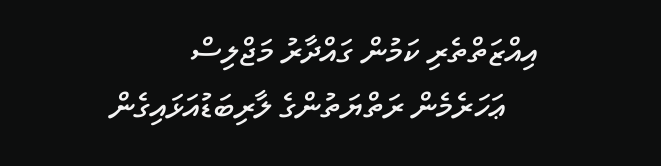އިއްޒަތްތެރި ކަމުން ގައްދާރު މަޖްލިސް
    ޢަހަރެމެން ރަތްޔަތުންގެ ލާރިބަޑުއަޅައިގެން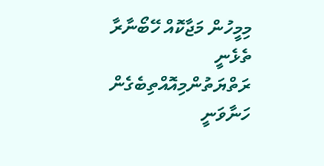މިމީހުން މަޖާކޮއް ހޭބޯނާރާ ތެޅެނީ ރަތްޔަތުންމިއޮއްތިބެގެން ހަނާވަނީ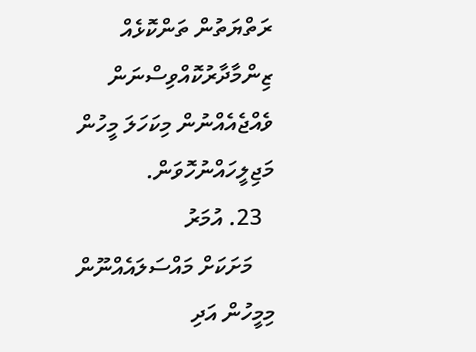ރަތްޔަތުން ތަންކޮޅެއް ޒިންމާދާރުކޮއްވިސްނަން ވެއްޖެއެއްނުން މިކަހަލަ މީހުން މަޖިލީހައްނުހޮވަން.
  23. އުމަރު
    މަށަކަށް މައްސަލައެއްނޫން މިމީހުން އަދި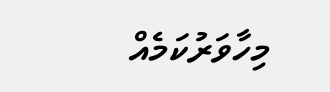މިހާވަރުކަމެއް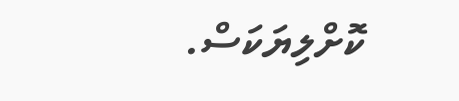ކޮށްލިޔަކަސް.